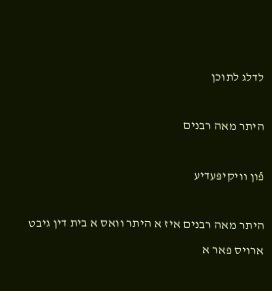לדלג לתוכן

היתר מאה רבנים

פֿון װיקיפּעדיע

היתר מאה רבנים איז א היתר וואס א בית דין גיבט ארויס פאר א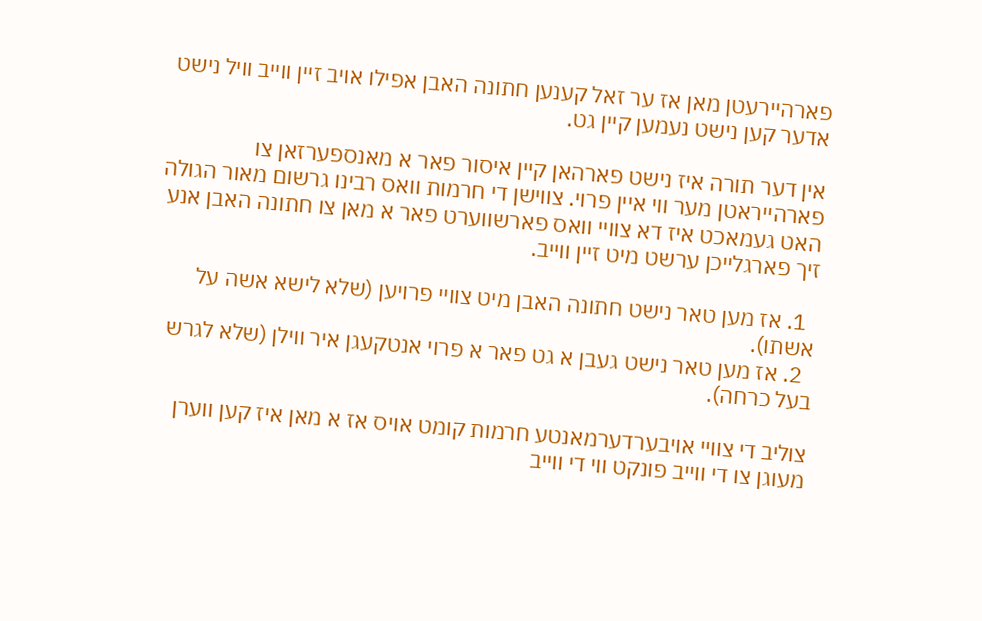פארהיירעטן מאן אז ער זאל קענען חתונה האבן אפילו אויב זיין ווייב וויל נישט אדער קען נישט נעמען קיין גט.

אין דער תורה איז נישט פארהאן קיין איסור פאר א מאנספערזאן צו פארהייראטן מער ווי איין פרוי. צווישן די חרמות וואס רבינו גרשום מאור הגולה האט געמאכט איז דא צוויי וואס פארשווערט פאר א מאן צו חתונה האבן אנע זיך פארגלייכן ערשט מיט זיין ווייב.

  1. אז מען טאר נישט חתונה האבן מיט צוויי פרויען (שלא לישא אשה על אשתו).
  2. אז מען טאר נישט געבן א גט פאר א פרוי אנטקעגן איר ווילן (שלא לגרש בעל כרחה).

צוליב די צוויי אויבערדערמאנטע חרמות קומט אויס אז א מאן איז קען ווערן מעוגן צו די ווייב פונקט ווי די ווייב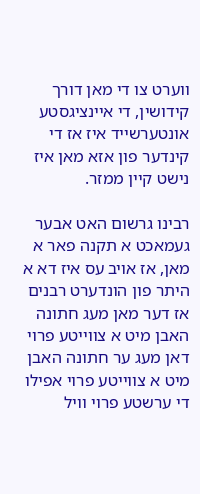ווערט צו די מאן דורך קידושין, די איינציגסטע אונטערשייד איז אז די קינדער פון אזא מאן איז נישט קיין ממזר.

רבינו גרשום האט אבער געמאכט א תקנה פאר א מאן, אז אויב עס איז דא א היתר פון הונדערט רבנים אז דער מאן מעג חתונה האבן מיט א צווייטע פרוי דאן מעג ער חתונה האבן מיט א צווייטע פרוי אפילו די ערשטע פרוי וויל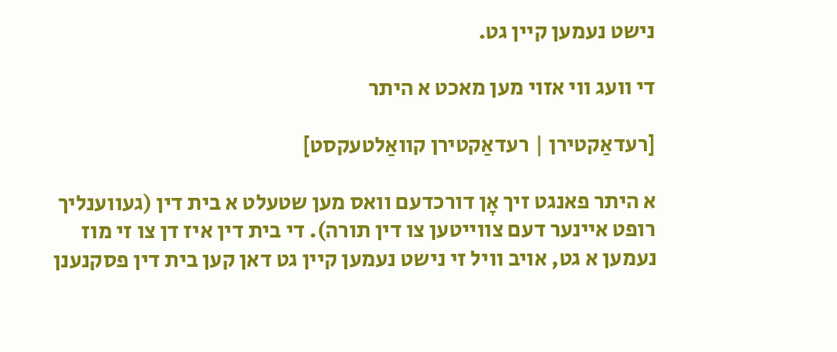נישט נעמען קיין גט.

די וועג ווי אזוי מען מאכט א היתר

[רעדאַקטירן | רעדאַקטירן קוואַלטעקסט]

א היתר פאנגט זיך אָן דורכדעם וואס מען שטעלט א בית דין (געווענליך רופט איינער דעם צווייטען צו דין תורה). די בית דין איז דן צו זי מוז נעמען א גט, אויב וויל זי נישט נעמען קיין גט דאן קען בית דין פסקנענן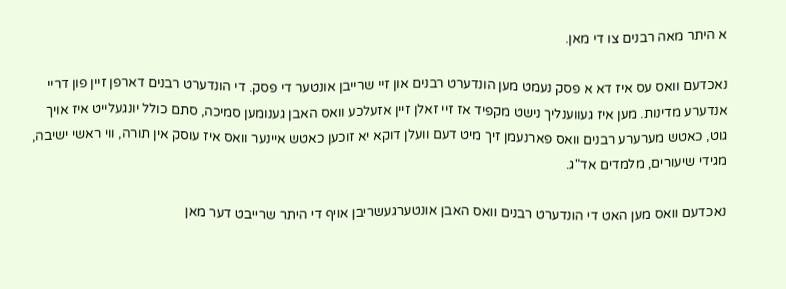א היתר מאה רבנים צו די מאן.

נאכדעם וואס עס איז דא א פסק נעמט מען הונדערט רבנים און זיי שרייבן אונטער די פסק. די הונדערט רבנים דארפן זיין פון דריי אנדערע מדינות. מען איז געווענליך נישט מקפיד אז זיי זאלן זיין אזעלכע וואס האבן גענומען סמיכה, סתם כולל יונגעלייט איז אויך גוט, כאטש מערערע רבנים וואס פארנעמן זיך מיט דעם וועלן דוקא יא זוכען כאטש איינער וואס איז עוסק אין תורה, ווי ראשי ישיבה, מגידי שיעורים, מלמדים אד"ג.

נאכדעם וואס מען האט די הונדערט רבנים וואס האבן אונטערגעשריבן אויף די היתר שרייבט דער מאן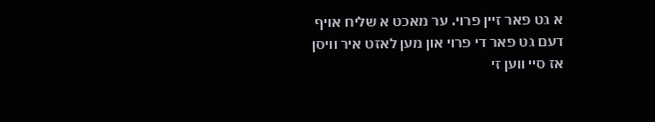א גט פאר זיין פרוי. ער מאכט א שליח אויף דעם גט פאר די פרוי און מען לאזט איר וויסן אז סיי ווען זי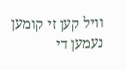וויל קען זי קומען נעמען די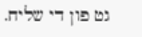גט פון די שליח.